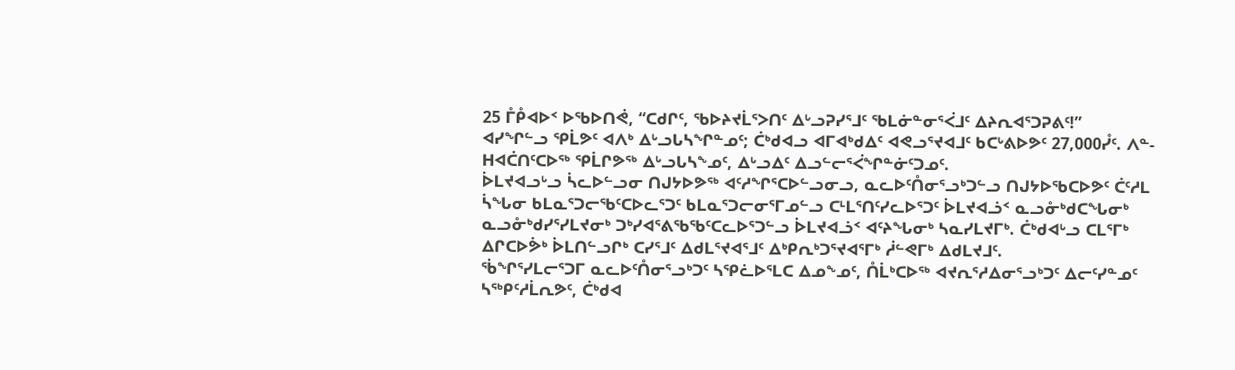25 ᒤᑬᐊᐅᑉ ᐅᖃᐅᑎᕚ, “ᑕᑯᒋᑦ, ᖃᐅᔨᔪᒫᕐᐳᑎᑦ ᐃᒡᓗᕈᓯᕐᒧᑦ ᖃᒪᓃᓐᓂᕐᐹᒧᑦ ᐃᔨᕆᐊᕐᑐᕈᕕᑦ!”
ᐊᓯᖏᓪᓗ ᕿᒫᕗᑦ ᐊᐱᒃ ᐃᒡᓗᒐᓴᖏᓐᓄᑦ; ᑖᒃᑯᐊᓗ ᐊᒥᐊᒃᑯᐃᑦ ᐊᕙᓗᕐᔪᐊᒧᑦ ᑲᑕᒡᕕᐅᕗᑦ 27,000ᓮᑦ. ᐱᓐ-ᕼᐊᑖᑎᑦᑕᐅᖅ ᕿᒫᒋᕗᖅ ᐃᒡᓗᒐᓴᖕᓄᑦ, ᐃᒡᓗᐃᑦ ᐃᓗᓪᓕᕐᐹᖏᓐᓃᑦᑐᓄᑦ.
ᐆᒪᔪᐊᓗᒡᓗ ᓵᓚᐅᓪᓗᓂ ᑎᒍᔭᐅᕗᖅ ᐊᑦᓱᖏᕐᑕᐅᓪᓗᓂᓗ, ᓇᓚᐅᑦᑍᓂᕐᓗᒃᑐᓪᓗ ᑎᒍᔭᐅᖃᑕᐅᕗᑦ ᑖᑦᓱᒪ ᓵᖓᓂ ᑲᒪᓇᕐᑐᓕᖃᑦᑕᐅᓚᕐᑐᑦ ᑲᒪᓇᕐᑐᓕᓂᕐᒥᓄᓪᓗ ᑕᒻᒪᕐᑎᑦᓯᓚᐅᕐᑐᑦ ᐆᒪᔪᐊᓘᑉ ᓇᓗᓁᒃᑯᑕᖓᓂᒃ ᓇᓗᓁᒃᑯᓯᕐᓯᒪᔪᓂᒃ ᑐᒃᓯᐊᕐᕕᖃᖃᑦᑕᓚᐅᕐᑐᓪᓗ ᐆᒪᔪᐊᓘᑉ ᐊᑦᔨᖓᓂᒃ ᓴᓇᓯᒪᔪᒥᒃ. ᑖᒃᑯᐊᒡᓗ ᑕᒪᕐᒥᒃ ᐃᒋᑕᐅᕘᒃ ᐆᒪᑎᓪᓗᒋᒃ ᑕᓯᕐᒧᑦ ᐃᑯᒪᕐᔪᐊᕐᒧᑦ ᐃᒃᑭᕆᒃᑐᕐᔪᐊᕐᒥᒃ ᓲᓪᕙᒥᒃ ᐃᑯᒪᔪᒧᑦ.
ᖄᖏᕐᓯᒪᓕᕐᑐᒥ ᓇᓚᐅᑦᑍᓂᕐᓗᒃᑐᑦ ᓴᕿᓛᐅᕐᒪᑕ ᐃᓄᖕᓄᑦ, ᑍᒫᒃᑕᐅᖅ ᐊᔪᕆᕐᓱᐃᓂᕐᓗᒃᑐᑦ ᐃᓕᑦᓯᓐᓄᑦ ᓴᖅᑭᑦᓱᒫᕆᕗᑦ, ᑖᒃᑯᐊ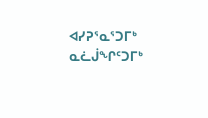ᐊᓯᕈᕐᓇᕐᑐᒥᒃ ᓇᓛᒎᖏᑦᑐᒥᒃ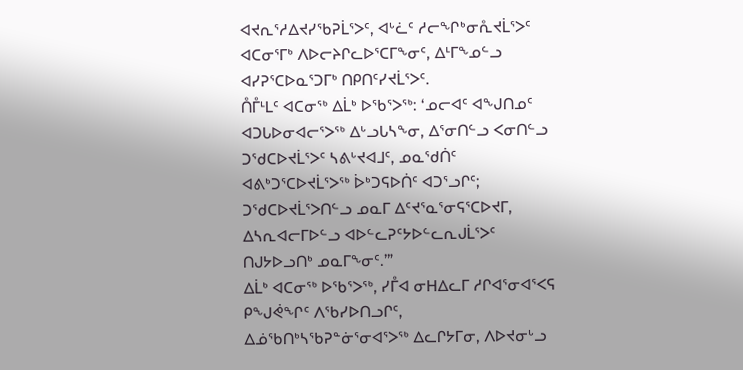ᐊᔪᕆᕐᓱᐃᔪᓯᖃᕈᒫᕐᐳᑦ, ᐊᒡᓛᑦ ᓱᓕᖏᒃᓂᕅᔪᒫᕐᐳᑦ ᐊᑕᓂᕐᒥᒃ ᐱᐅᓕᔨᒋᓚᐅᕐᑕᒥᖕᓂᑦ, ᐃᒻᒥᖕᓄᓪᓗ ᐊᓯᕈᕐᑕᐅᓇᕐᑐᒥᒃ ᑎᑭᑎᑦᓯᔪᒫᕐᐳᑦ.
ᑍᒤᒻᒪᑦ ᐊᑕᓂᖅ ᐃᒫᒃ ᐅᖃᕐᐳᖅ: ‘ᓄᓕᐊᑦ ᐊᖑᑎᓄᑦ ᐊᑐᒐᐅᓂᐊᓕᕐᐳᖅ ᐃᒡᓗᒐᓴᖕᓂ, ᐃᕐᓂᑎᓪᓗ ᐸᓂᑎᓪᓗ ᑐᖁᑕᐅᔪᒫᕐᐳᑦ ᓴᕕᒡᔪᐊᒧᑦ, ᓄᓇᖁᑏᑦ ᐊᕕᒃᑐᕐᑕᐅᔪᒫᕐᐳᖅ ᐆᒃᑐᕋᐅᑏᑦ ᐊᑐᕐᓗᒋᑦ; ᑐᖁᑕᐅᔪᒫᕐᐳᑎᓪᓗ ᓄᓇᒥ ᐃᑦᔪᕐᓇᕐᓂᕋᕐᑕᐅᔪᒥ, ᐃᓴᕆᐊᓕᒥᐅᓪᓗ ᐊᐅᓪᓚᕈᑦᔭᐅᓪᓚᕆᒍᒫᕐᐳᑦ ᑎᒍᔭᐅᓗᑎᒃ ᓄᓇᒥᖕᓂᑦ.’”
ᐃᒫᒃ ᐊᑕᓂᖅ ᐅᖃᕐᐳᖅ, ᓯᒤᐊ ᓂᕼᐃᓚᒥ ᓱᒋᐊᕐᓂᐊᕐᐸᕋ ᑭᖑᕚᖏᑦ ᐱᖃᓯᐅᑎᓗᒋᑦ, ᐃᓅᖃᑎᒃᓴᖃᕈᓐᓃᕐᓂᐊᕐᐳᖅ ᐃᓚᒋᔭᒥᓂ, ᐱᐅᔪᓂᒡᓗ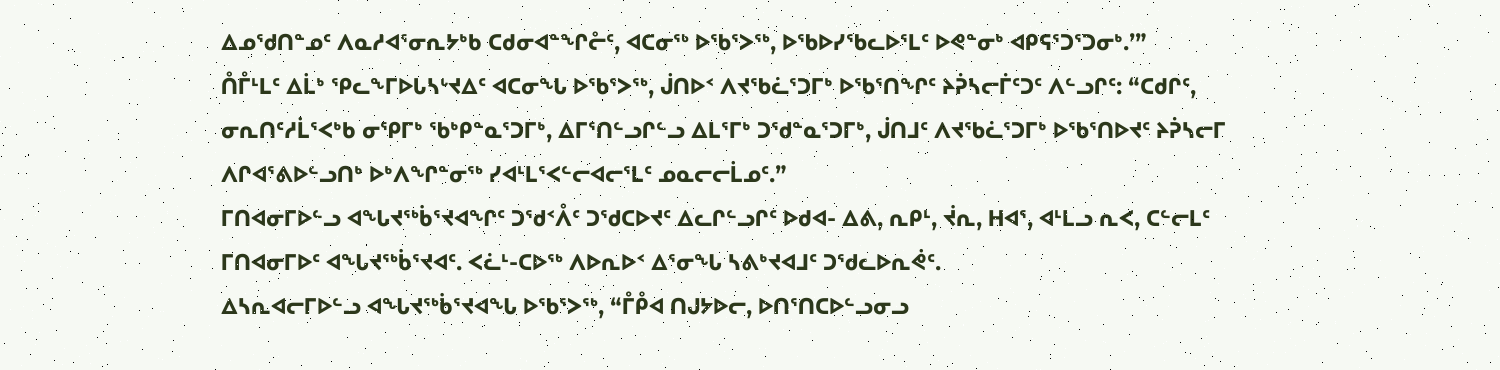ᐃᓄᖁᑎᓐᓄᑦ ᐱᓇᓱᐊᕐᓂᕆᔭᒃᑲ ᑕᑯᓂᐊᓐᖏᓔᑦ, ᐊᑕᓂᖅ ᐅᖃᕐᐳᖅ, ᐅᖃᐅᓯᖃᓚᐅᕐᒪᑦ ᐅᕙᓐᓂᒃ ᐊᑭᕋᕐᑐᕐᑐᓂᒃ.’”
ᑍᒤᒻᒪᑦ ᐃᒫᒃ ᕿᓚᖕᒥᐅᒐᓴᒡᔪᐃᑦ ᐊᑕᓂᖓ ᐅᖃᕐᐳᖅ, ᒎᑎᐅᑉ ᐱᔪᖃᓛᕐᑐᒥᒃ ᐅᖃᕐᑎᖏᑦ ᔨᕉᓴᓕᒦᑦᑐᑦ ᐱᓪᓗᒋᑦ: “ᑕᑯᒋᑦ, ᓂᕆᑎᑦᓱᒫᕐᐸᒃᑲ ᓂᕿᒥᒃ ᖃᒃᑭᓐᓇᕐᑐᒥᒃ, ᐃᒥᕐᑎᓪᓗᒋᓪᓗ ᐃᒪᕐᒥᒃ ᑐᖁᓐᓇᕐᑐᒥᒃ, ᒎᑎᒧᑦ ᐱᔪᖃᓛᕐᑐᒥᒃ ᐅᖃᕐᑎᐅᔪᑦ ᔨᕉᓴᓕᒥ ᐱᒋᐊᕐᕕᐅᓪᓗᑎᒃ ᐅᒃᐱᖏᓐᓂᖅ ᓯᐊᒻᒪᕐᐸᓪᓕᐊᓕᕐᒪᑦ ᓄᓇᓕᓕᒫᓄᑦ.”
ᒥᑎᐊᓂᒥᐅᓪᓗ ᐊᖓᔪᖅᑳᕐᔪᐊᖏᑦ ᑐᖁᑉᐰᑦ ᑐᖁᑕᐅᔪᑦ ᐃᓚᒋᓪᓗᒋᑦ ᐅᑯᐊ- ᐃᕕ, ᕆᑭᒻ, ᔫᕆ, ᕼᐊᕐ, ᐊᒻᒪᓗ ᕆᐸ, ᑕᓪᓕᒪᑦ ᒥᑎᐊᓂᒥᐅᑦ ᐊᖓᔪᖅᑳᕐᔪᐊᑦ. ᐸᓛᒻ-ᑕᐅᖅ ᐱᐅᕆᐅᑉ ᐃᕐᓂᖓ ᓴᕕᒃᔪᐊᒧᑦ ᑐᖁᓚᐅᕆᕚᑦ.
ᐃᓴᕆᐊᓕᒥᐅᓪᓗ ᐊᖓᔪᖅᑳᕐᔪᐊᖓ ᐅᖃᕐᐳᖅ, “ᒤᑬᐊ ᑎᒍᔭᐅᓕ, ᐅᑎᕐᑎᑕᐅᓪᓗᓂᓗ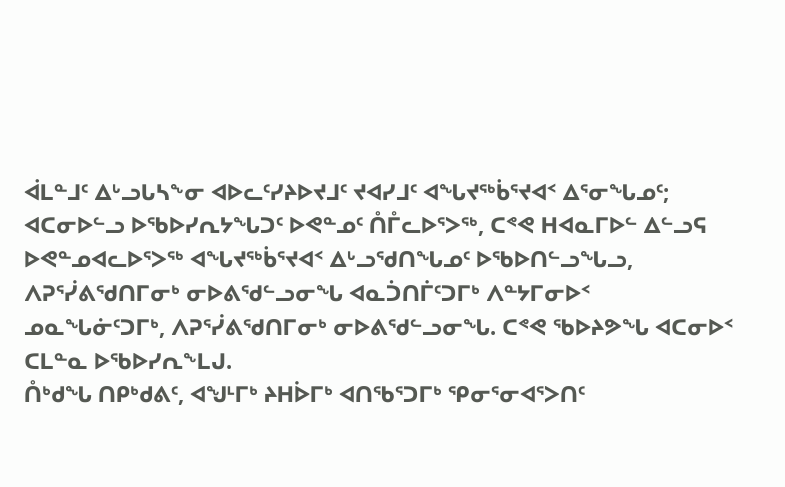ᐋᒪᓐᒧᑦ ᐃᒡᓗᒐᓴᖕᓂ ᐊᐅᓚᑦᓯᔨᐅᔪᒧᑦ ᔪᐊᓯᒧᑦ ᐊᖓᔪᖅᑳᕐᔪᐊᑉ ᐃᕐᓂᖓᓄᑦ;
ᐊᑕᓂᐅᓪᓗ ᐅᖃᐅᓯᕆᔭᖓᑐᑦ ᐅᕙᓐᓄᑦ ᑍᒤᓚᐅᕐᐳᖅ, ᑕᕝᕙ ᕼᐊᓇᒥᐅᓪ ᐃᓪᓗᕋ ᐅᕙᓐᓄᐊᓚᐅᕐᐳᖅ ᐊᖓᔪᖅᑳᕐᔪᐊᑉ ᐃᒡᓗᖁᑎᖓᓄᑦ ᐅᖃᐅᑎᓪᓗᖓᓗ, ᐱᕈᕐᓰᕕᖁᑎᒥᓂᒃ ᓂᐅᕕᖁᓪᓗᓂᖓ ᐊᓇᑑᑎᒦᑦᑐᒥᒃ ᐱᓐᔭᒥᓂᐅᑉ ᓄᓇᖓᓃᑦᑐᒥᒃ, ᐱᕈᕐᓰᕕᖁᑎᒥᓂᒃ ᓂᐅᕕᖁᓪᓗᓂᖓ. ᑕᕝᕙ ᖃᐅᔨᕗᖓ ᐊᑕᓂᐅᑉ ᑕᒪᓐᓇ ᐅᖃᐅᓯᕆᖕᒪᒍ.
ᑍᒃᑯᖓ ᑎᑭᒃᑯᕕᑦ, ᐊᖑᒻᒥᒃ ᔨᕼᐆᒥᒃ ᐊᑎᖃᕐᑐᒥᒃ ᕿᓂᕐᓂᐊᕐᐳᑎᑦ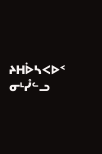ᔨᕼᐆᓴᐸᐅᑉ ᓂᒻᓮᓪᓗ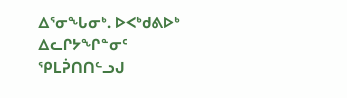ᐃᕐᓂᖓᓂᒃ. ᐅᐸᒃᑯᕕᐅᒃ ᐃᓚᒋᔭᖏᓐᓂᑦ ᕿᒪᕉᑎᑎᓪᓗᒍ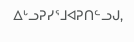ᐃᒡᓗᕈᓯᕐᒧᐊᕈᑎᓪᓗᒍ,